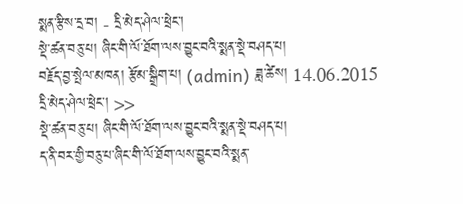སྨན་རྩིས་དྲ་བ། - དྲི་མེད་ཤེལ་ཕྲེང་།
སྡེ་ཚན་བཅུ་པ། ཞིང་གི་ལོ་ཐོག་ལས་བྱུང་བའི་སྨན་སྡེ་བཤད་པ།
བརྗོད་བྱ་སྤེལ་མཁན། རྩོམ་སྒྲིག་པ། (admin) ཟླ་ཚེས། 14.06.2015
དྲི་མེད་ཤེལ་ཕྲེང་། >>
སྡེ་ཚན་བཅུ་པ། ཞིང་གི་ལོ་ཐོག་ལས་བྱུང་བའི་སྨན་སྡེ་བཤད་པ།
ད་ནི་བར་གྱི་བཅུ་པ་ཞིང་གི་ལོ་ཐོག་ལས་བྱུང་བའི་སྨན་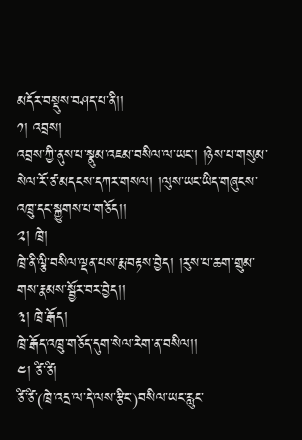མདོར་བསྡུས་བཤད་པ་ནི།།
༡། འབྲས།
འབྲས་ཀྱི་ནུས་པ་སྣུམ་འཇམ་བསིལ་ལ་ཡང་། །ཉེས་པ་གསུམ་སེལ་རོ་ཙ་མདངས་དཀར་གསལ། །ལུས་ཡང་ཡིད་གཞུངས་འཁྲུ་དང་སྐྱུགས་པ་གཅོད།།
༢། ཁྲེ།
ཁྲེ་ནི་ལྕི་བསིལ་ལྡན་པས་རྨ་བརྟས་བྱེད། །རུས་པ་ཆག་གྲུམ་གས་རྣམས་སྦྱོར་བར་བྱེད།།
༣། ཁྲེ་རྒོད།
ཁྲེ་རྒོད་འཁྲུ་གཅོད་དུག་སེལ་རེག་ན་བསིལ།།
༤། ཙི་ཙི།
ཙི་ཙི་(ཁྲེ་འདྲ་ལ་དེ་ལས་རྩིང་)བསིལ་ཡང་རླུང་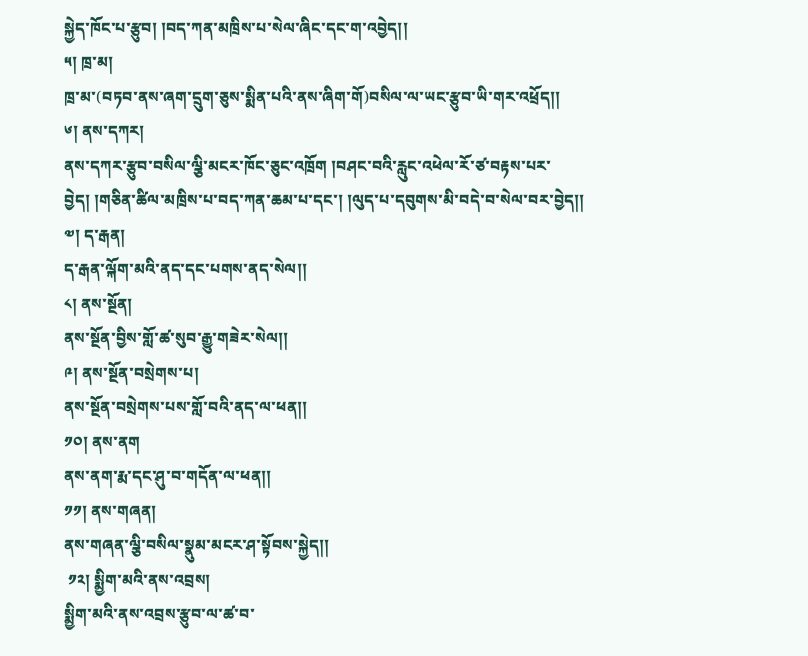སྐྱེད་ཁོང་པ་རྩུབ། །བད་ཀན་མཁྲིས་པ་སེལ་ཞིང་དང་ག་འབྱེད།།
༥། ཁྲ་མ།
ཁྲ་མ་(བཏབ་ནས་ཞག་དྲུག་ཅུས་སྨིན་པའི་ནས་ཞིག་གོ)བསིལ་ལ་ཡང་རྩུབ་ཡི་གར་འཕྲོད།།
༦། ནས་དཀར།
ནས་དཀར་རྩུབ་བསིལ་ལྕི་མངར་ཁོང་ཅུང་འཁྲོག །བཤང་བའི་རླུང་འཕེལ་རོ་ཙ་བརྟས་པར་བྱེད། །གཅིན་ཚིལ་མཁྲིས་པ་བད་ཀན་ཆམ་པ་དང་། །ལུད་པ་དབུགས་མི་བདེ་བ་སེལ་བར་བྱེད།།
༧། ད་རྒན།
ད་རྒན་ལྐོག་མའི་ནད་དང་པགས་ནད་སེལ།།
༨། ནས་སྔོན།
ནས་སྔོན་བྱིས་གློ་ཚ་སུབ་རྒྱུ་གཟེར་སེལ།།
༩། ནས་སྔོན་བསྲེགས་པ།
ནས་སྔོན་བསྲེགས་པས་གློ་བའི་ནད་ལ་ཕན།།
༡༠། ནས་ནག
ནས་ནག་རྨ་དང་ཤུ་བ་གདོན་ལ་ཕན།།
༡༡། ནས་གཞན།
ནས་གཞན་ལྕི་བསིལ་སྣུམ་མངར་ཤ་སྟོབས་སྐྱེད།།
 ༡༢། སྨྱིག་མའི་ནས་འབྲས།
སྨྱིག་མའི་ནས་འབྲས་རྩུབ་ལ་ཚ་བ་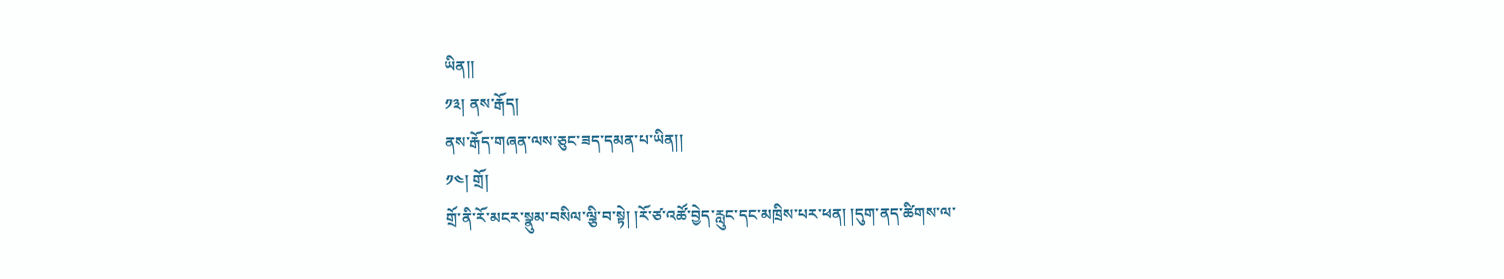ཡིན།།
༡༣། ནས་རྒོད།
ནས་རྒོད་གཞན་ལས་ཅུང་ཟད་དམན་པ་ཡིན།།
༡༤། གྲོ།
གྲོ་ནི་རོ་མངར་སྣུམ་བསིལ་ལྕི་བ་སྟེ། །རོ་ཙ་འཚོ་བྱེད་རླུང་དང་མཁྲིས་པར་ཕན། །དུག་ནད་ཚིགས་ལ་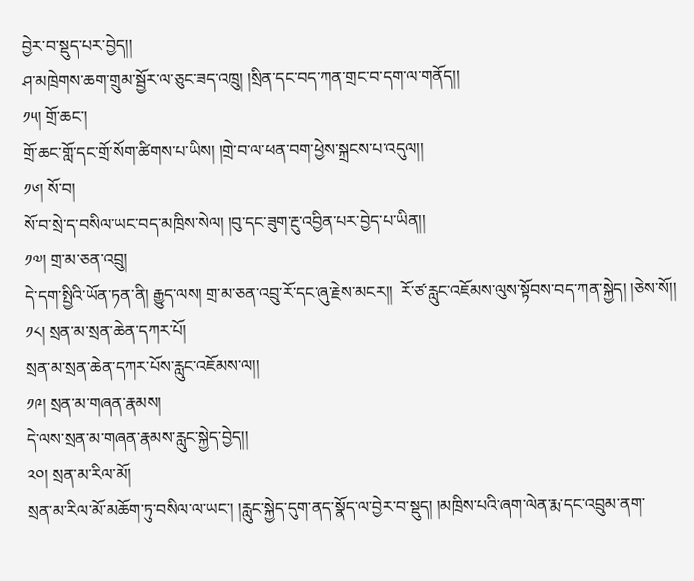བྱེར་བ་སྡུད་པར་བྱེད།།
ཤ་མཁྲེགས་ཆག་གྲུམ་སྦྱོར་ལ་ཅུང་ཟད་འཁྲུ། །སྲིན་དང་བད་ཀན་གྲང་བ་དག་ལ་གནོད།།
༡༥། གྲོ་ཆང་།
གྲོ་ཆང་གློ་དང་གྲོ་སོག་ཚིགས་པ་ཡིས། །གྲེ་བ་ལ་ཕན་བག་ཕྱེས་སྐྲངས་པ་འདུལ།།
༡༦། སོ་བ།
སོ་བ་སྲེ་ད་བསིལ་ཡང་བད་མཁྲིས་སེལ། །བུ་དང་ཟུག་རྔུ་འབྱིན་པར་བྱེད་པ་ཡིན།།
༡༧། གྲ་མ་ཅན་འབྲུ།
དེ་དག་སྤྱིའི་ཡོན་ཏན་ནི། རྒྱུད་ལས། གྲ་མ་ཅན་འབྲུ་རོ་དང་ཞུ་རྗེས་མངར།།  རོ་ཙ་རླུང་འཇོམས་ལུས་སྟོབས་བད་ཀན་སྐྱེད། །ཅེས་སོ།།
༡༨། སྲན་མ་སྲན་ཆེན་དཀར་པོ།
སྲན་མ་སྲན་ཆེན་དཀར་པོས་རླུང་འཇོམས་ལ།།
༡༩། སྲན་མ་གཞན་རྣམས།
དེ་ལས་སྲན་མ་གཞན་རྣམས་རླུང་སྐྱེད་བྱེད།།
༢༠། སྲན་མ་རིལ་མོ།
སྲན་མ་རིལ་མོ་མཆོག་ཏུ་བསིལ་ལ་ཡང་། །རླུང་སྐྱེད་དུག་ནད་སྣོད་ལ་བྱེར་བ་སྡུད། །མཁྲིས་པའི་ཞག་ལེན་རྨ་དང་འབྲུམ་ནག་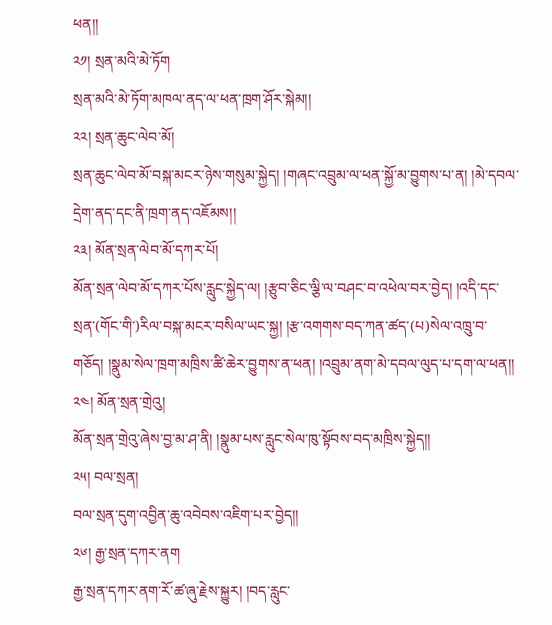ཕན།།
༢༡། སྲན་མའི་མེ་ཏོག
སྲན་མའི་མེ་ཏོག་མཁལ་ནད་ལ་ཕན་ཁྲག་ཤོར་སྐེམ།།
༢༢། སྲན་ཆུང་ལེབ་མོ།
སྲན་ཆུང་ལེབ་མོ་བསྐ་མངར་ཉེས་གསུམ་སྐྱེད། །གཞང་འབྲུམ་ལ་ཕན་སྐྱོ་མ་བྱུགས་པ་ན། །མེ་དབལ་དྲེག་ནད་དང་ནི་ཁྲག་ནད་འཇོམས།།
༢༣། མོན་སྲན་ལེབ་མོ་དཀར་པོ།
མོན་སྲན་ལེབ་མོ་དཀར་པོས་རླུང་སྐྱེད་ལ། །རྩུབ་ཅིང་ལྕི་ལ་བཤང་བ་འཕེལ་བར་བྱེད། །འདི་དང་སྲན་(གོང་གི་)རིལ་བསྐ་མངར་བསིལ་ཡང་སྐྱ། །རྩ་འགགས་བད་ཀན་ཚད་(པ)སེལ་འཁྲུ་བ་གཅོད། །སྣུམ་སེལ་ཁྲག་མཁྲིས་ཚི་ཆེར་བྱུགས་ན་ཕན། །འབྲུམ་ནག་མེ་དབལ་ལུད་པ་དག་ལ་ཕན།།
༢༤། མོན་སྲན་གྲེའུ།
མོན་སྲན་གྲེའུ་ཞེས་བྱ་མ་ཤ་ནི། །སྣུམ་པས་རླུང་སེལ་ཁུ་སྟོབས་བད་མཁྲིས་སྐྱེད།།
༢༥། བལ་སྲན།
བལ་སྲན་དུག་འབྱིན་ཆུ་འབེབས་འཇིག་པར་བྱེད།།
༢༦། རྒྱ་སྲན་དཀར་ནག
རྒྱ་སྲན་དཀར་ནག་རོ་ཚ་ཞུ་རྗེས་སྐྱུར། །བད་རླུང་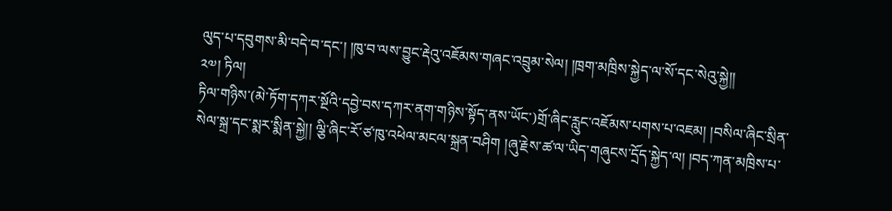ལུད་པ་དབུགས་མི་བདེ་བ་དང་། །ཁུ་བ་ལས་བྱུང་རྡེའུ་འཇོམས་གཞང་འབྲུམ་སེལ། །ཁྲག་མཁྲིས་སྐྱེད་ལ་སོ་དང་སེའུ་སྐྱེ།།
༢༧། ཏིལ།
ཏིལ་གཉིས་(མེ་ཏོག་དཀར་སྔོའི་དབྱེ་བས་དཀར་ནག་གཉིས་སྟོད་ནས་ཡོང་)གྲོ་ཞིང་རླུང་འཇོམས་པགས་པ་འཇམ། །བསིལ་ཞིང་སྲིན་སེལ་སྐྲ་དང་སྨར་སྨིན་སྐྱེ།། ལྕི་ཞིང་རོ་ཙ་ཁུ་འཕེལ་མངལ་སྐྲན་བཤིག །ཞུ་རྗེས་ཚ་ལ་ཡིད་གཞུངས་དྲོད་སྐྱེད་ལ། །བད་ཀན་མཁྲིས་པ་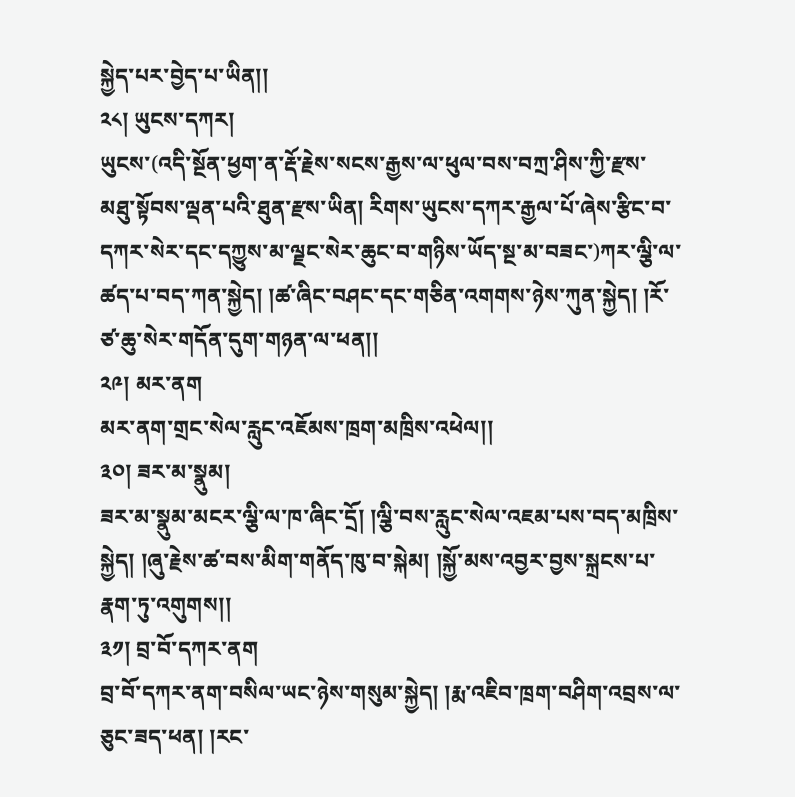སྐྱེད་པར་བྱེད་པ་ཡིན།།
༢༨། ཡུངས་དཀར།
ཡུངས་(འདི་སྔོན་ཕྱག་ན་རྡོ་རྗེས་སངས་རྒྱས་ལ་ཕུལ་བས་བཀྲ་ཤིས་ཀྱི་རྫས་མཐུ་སྟོབས་ལྡན་པའི་ཐུན་རྫས་ཡིན། རིགས་ཡུངས་དཀར་རྒྱལ་པོ་ཞེས་རྩིང་བ་དཀར་སེར་དང་དཀྱུས་མ་ལྗང་སེར་ཆུང་བ་གཉིས་ཡོད་སྔ་མ་བཟང་)ཀར་ལྕི་ལ་ཚད་པ་བད་ཀན་སྐྱེད། །ཚ་ཞིང་བཤང་དང་གཅིན་འགགས་ཉེས་ཀུན་སྐྱེད། །རོ་ཙ་ཆུ་སེར་གདོན་དུག་གཉན་ལ་ཕན།།
༢༩། མར་ནག
མར་ནག་གྲང་སེལ་རླུང་འཇོམས་ཁྲག་མཁྲིས་འཕེལ།།
༣༠། ཟར་མ་སྣུམ།
ཟར་མ་སྣུམ་མངར་ལྕི་ལ་ཁ་ཞིང་དྲོ། །ལྕི་བས་རླུང་སེལ་འཇམ་པས་བད་མཁྲིས་སྐྱེད། །ཞུ་རྗེས་ཚ་བས་མིག་གནོད་ཁུ་བ་སྐེམ། །སྐྱོ་མས་འབྱར་བྱས་སྐྲངས་པ་རྣག་ཏུ་འགུགས།།
༣༡། བྲ་བོ་དཀར་ནག
བྲ་བོ་དཀར་ནག་བསིལ་ཡང་ཉེས་གསུམ་སྐྱེད། །རྨ་འཇིབ་ཁྲག་བཤིག་འབྲས་ལ་ཅུང་ཟད་ཕན། །རང་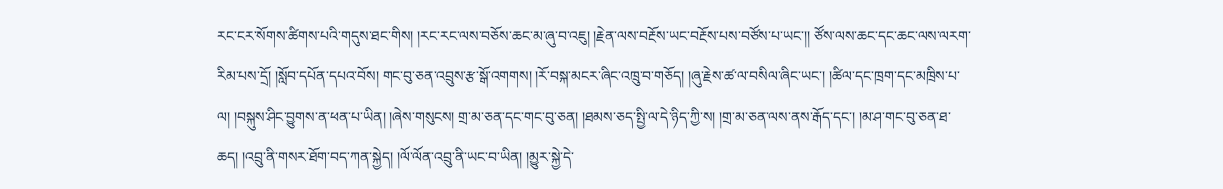རང་ངར་སོགས་ཚིགས་པའི་གདུས་ཐང་གིས། །རང་རང་ལས་བཅོས་ཆང་མ་ཞུ་བ་འཇུ། །རྗེན་ལས་བརྔོས་ཡང་བརྔོས་པས་བཙོས་པ་ཡང་།། ཙོས་ལས་ཆང་དང་ཆང་ལས་ལརག་རིམ་པས་དྲོ། །སློབ་དཔོན་དཔའ་བོས། གང་བུ་ཅན་འབྲུས་རྩ་སྒོ་འགགས། །རོ་བསྐ་མངར་ཞིང་འཁྲུ་བ་གཅོད། །ཞུ་རྗེས་ཚ་ལ་བསིལ་ཞིང་ཡང་། །ཚིལ་དང་ཁྲག་དང་མཁྲིས་པ་ལ། །བསྐུས་ཤིང་བྱུགས་ན་ཕན་པ་ཡིན། །ཞེས་གསུངས། གྲ་མ་ཅན་དང་གང་བུ་ཅན། །ཐམས་ཅད་སྤྱི་ལ་དེ་ཉིད་ཀྱི་ས། །གྲ་མ་ཅན་ལས་ནས་རྒོད་དང་། །མ་ཤ་གང་བུ་ཅན་ཐ་ཆད། །འབྲུ་ནི་གསར་ཐོག་བད་ཀན་སྐྱེད། །ལོ་ལོན་འབྲུ་ནི་ཡང་བ་ཡིན། །མྱུར་སྐྱེ་དེ་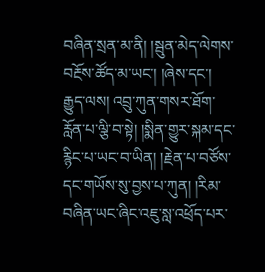བཞིན་སྲན་མ་ནི། །སྦུན་མེད་ལེགས་བརྔོས་ཚོད་མ་ཡང་། །ཞེས་དང་། རྒྱུད་ལས། འབྲུ་ཀུན་གསར་ཐོག་རློན་པ་ལྕི་བ་སྟེ། །སྨིན་གྱུར་སྐམ་དང་རྙིང་པ་ཡང་བ་ཡིན། །རྗེན་པ་བཙོས་དང་གཡོས་སུ་བྱས་པ་ཀུན། །རིམ་བཞིན་ཡང་ཞིང་འཇུ་སླ་འཕྲོད་པར་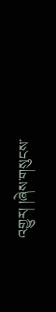འགྱུར། །ཞེས་གསུངས་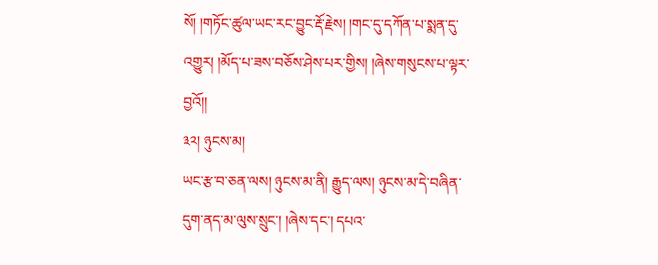སོ། །གཏོང་ཚུལ་ཡང་རང་བྱུང་རྡོ་རྗེས། །གང་དུ་དཀོན་པ་སྨན་དུ་འགྱུར། །མོད་པ་ཟས་བཅོས་ཤེས་པར་གྱིས། །ཞེས་གསུངས་པ་ལྟར་བྱའོ།།
༣༢། ཉུངས་མ།
ཡང་རྩ་བ་ཅན་ལས། ཉུངས་མ་ནི། རྒྱུད་ལས། ཉུངས་མ་དེ་བཞིན་དུག་ནད་མ་ལུས་སྲུང་། །ཞེས་དང་། དཔའ་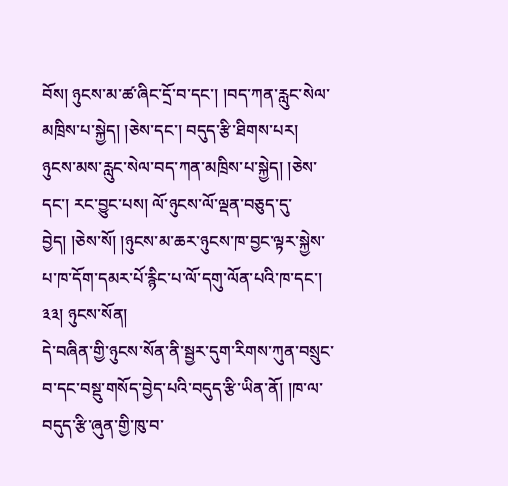བོས། ཉུངས་མ་ཚ་ཞིང་དྲོ་བ་དང་། །བད་ཀན་རླུང་སེལ་མཁྲིས་པ་སྐྱེད། །ཅེས་དང་། བདུད་རྩི་ཐིགས་པར། ཉུངས་མས་རླུང་སེལ་བད་ཀན་མཁྲིས་པ་སྐྱེད། །ཅེས་དང་། རང་བྱུང་པས། ལོ་ཉུངས་ལོ་ལྡན་བཅུད་དུ་བྱེད། །ཅེས་སོ། །ཉུངས་མ་ཆར་ཉུངས་ཁ་བྱང་ལྟར་སྐྱེས་པ་ཁ་དོག་དམར་པོ་རྙིང་པ་ལོ་དགུ་ལོན་པའི་ཁ་དང་།
༣༣། ཉུངས་སོན།
དེ་བཞིན་གྱི་ཉུངས་སོན་ནི་སྦྱར་དུག་རིགས་ཀུན་བསྲུང་བ་དང་བསྡུ་གསོད་བྱེད་པའི་བདུད་རྩི་ཡིན་ནོ། །ཁ་ལ་བདུད་རྩི་ཞུན་གྱི་ཁུ་བ་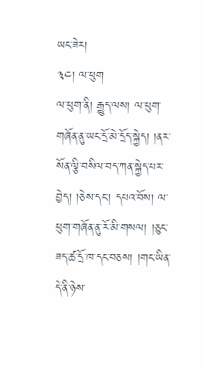ཡང་ཟེར།
༣༤། ལ་ཕུག
ལ་ཕུག་ནི། རྒྱུད་ལས། ལ་ཕུག་གཞོན་ནུ་ཡང་དྲོ་མེ་དྲོད་སྐྱེད། །ནར་སོན་ལྕི་བསིལ་བད་ཀན་སྐྱེད་པར་བྱེད། །ཅེས་དང་། དཔའ་བོས། ལ་ཕུག་གཞོན་ནུ་རོ་མི་གསལ། །ཅུང་ཟད་ཚ་དྲོ་ཁ་དང་བཅས། །གང་ཡིན་དེ་ནི་ཉེས་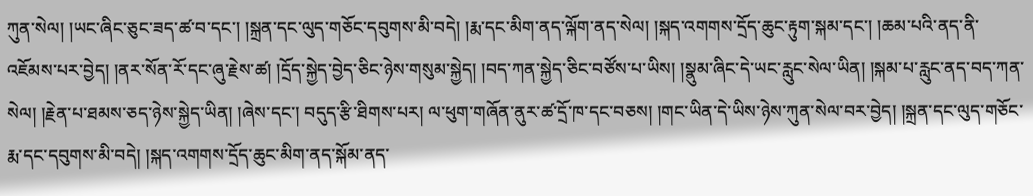ཀུན་སེལ། །ཡང་ཞིང་ཅུང་ཟད་ཚ་བ་དང་། །སྐྲན་དང་ལུད་གཅོང་དབུགས་མི་བདེ། །རྨ་དང་མིག་ནད་ལྐོག་ནད་སེལ། །སྐད་འགགས་དྲོད་ཆུང་རྟུག་སྐམ་དང་། །ཆམ་པའི་ནད་ནི་འཇོམས་པར་བྱེད། །ནར་སོན་རོ་དང་ཞུ་རྗེས་ཚ། །དྲོད་སྐྱེད་བྱེད་ཅིང་ཉེས་གསུམ་སྐྱེད། །བད་ཀན་སྐྱེད་ཅིང་བཙོས་པ་ཡིས། །སྣུམ་ཞིང་དེ་ཡང་རླུང་སེལ་ཡིན། །སྐམ་པ་རླུང་ནད་བད་ཀན་སེལ། །རྗེན་པ་ཐམས་ཅད་ཉེས་སྐྱེད་ཡིན། །ཞེས་དང་། བདུད་རྩི་ཐིགས་པར། ལ་ཕུག་གཞོན་ནུར་ཚ་དྲོ་ཁ་དང་བཅས། །གང་ཡིན་དེ་ཡིས་ཉེས་ཀུན་སེལ་བར་བྱེད། །སྐྲན་དང་ལུད་གཅོང་རྨ་དང་དབུགས་མི་བདེ། །སྐད་འགགས་དྲོད་ཆུང་མིག་ནད་སྐོམ་ནད་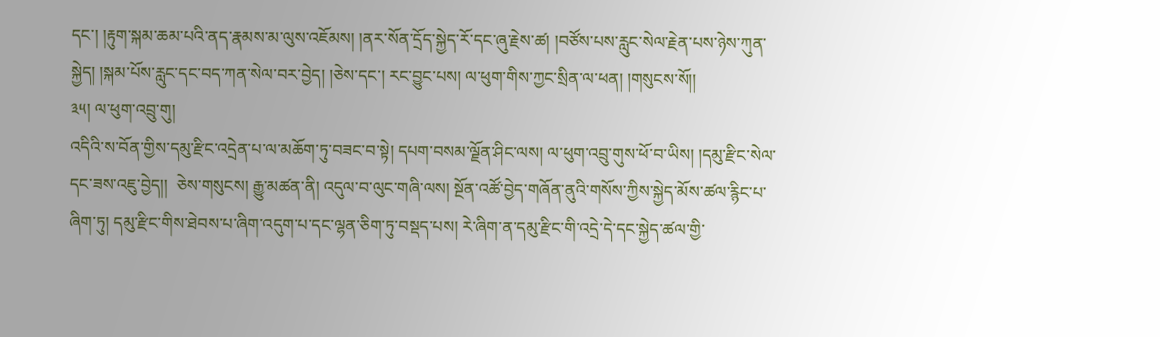དང་། །རྟུག་སྐམ་ཆམ་པའི་ནད་རྣམས་མ་ལུས་འཇོམས། །ནར་སོན་དྲོད་སྐྱེད་རོ་དང་ཞུ་རྗེས་ཚ། །བཙོས་པས་རླུང་སེལ་རྗེན་པས་ཉེས་ཀུན་སྐྱེད། །སྐམ་པོས་རླུང་དང་བད་ཀན་སེལ་བར་བྱེད། །ཅེས་དང་། རང་བྱུང་པས། ལ་ཕུག་གིས་ཀྱང་སྲིན་ལ་ཕན། །གསུངས་སོ།།
༣༥། ལ་ཕུག་འབྲུ་གུ།
འདིའི་ས་བོན་གྱིས་དམུ་རྫིང་འདྲེན་པ་ལ་མཆོག་ཏུ་བཟང་བ་སྟེ། དཔག་བསམ་ལྗོན་ཤིང་ལས། ལ་ཕུག་འབྲུ་གུས་ཕོ་བ་ཡིས། །དམུ་རྫིང་སེལ་དང་ཟས་འཇུ་བྱེད།།  ཅེས་གསུངས། རྒྱུ་མཚན་ནི། འདུལ་བ་ལུང་གཞི་ལས། སྔོན་འཚོ་བྱེད་གཞོན་ནུའི་གསོས་ཀྱིས་སྐྱེད་མོས་ཚལ་རྙིང་པ་ཞིག་ཏུ། དམུ་རྫིང་གིས་ཐེབས་པ་ཞིག་འདུག་པ་དང་ལྷན་ཅིག་ཏུ་བསྡད་པས། རེ་ཞིག་ན་དམུ་རྫིང་གི་འདྲེ་དེ་དང་སྐྱེད་ཚལ་གྱི་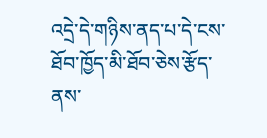འདྲེ་དེ་གཉིས་ནད་པ་དེ་ངས་ཐོབ་ཁྱོད་མི་ཐོབ་ཅེས་རྩོད་ནས་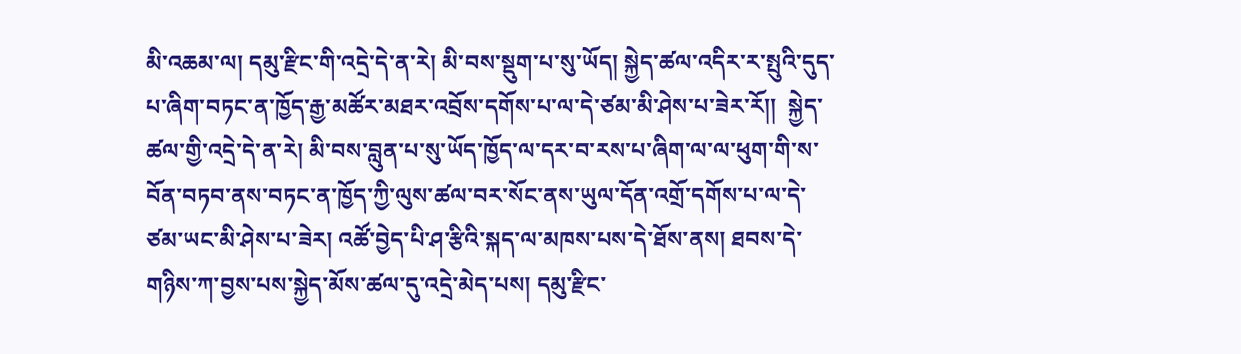མི་འཆམ་ལ། དམུ་རྫིང་གི་འདྲེ་དེ་ན་རེ། མི་བས་སྡུག་པ་སུ་ཡོད། སྐྱེད་ཚལ་འདིར་ར་སྤུའི་དུད་པ་ཞིག་བཏང་ན་ཁྱོད་རྒྱ་མཚོར་མཐར་འབྲོས་དགོས་པ་ལ་དེ་ཙམ་མི་ཤེས་པ་ཟེར་རོ།།  སྐྱེད་ཚལ་གྱི་འདྲེ་དེ་ན་རེ། མི་བས་བླུན་པ་སུ་ཡོད་ཁྱོད་ལ་དར་བ་རས་པ་ཞིག་ལ་ལ་ཕུག་གི་ས་བོན་བཏབ་ནས་བཏང་ན་ཁྱོད་ཀྱི་ལུས་ཚལ་བར་སོང་ནས་ཡུལ་དོན་འགྲོ་དགོས་པ་ལ་དེ་ཙམ་ཡང་མི་ཤེས་པ་ཟེར། འཚོ་བྱེད་པི་ཤ་རྩིའི་སྐད་ལ་མཁས་པས་དེ་ཐོས་ནས། ཐབས་དེ་གཉིས་ཀ་བྱས་པས་སྐྱེད་མོས་ཚལ་དུ་འདྲེ་མེད་པས། དམུ་རྫིང་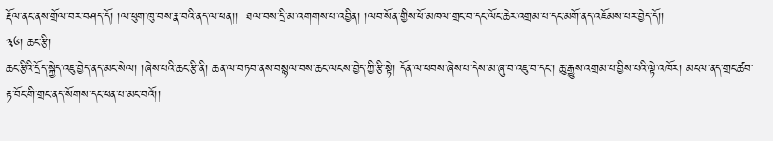རྡོལ་ནང་ནས་གྲོལ་བར་བཤད་དོ། །ལ་ཕུག་ཁུ་བས་རྣ་བའི་ནད་ལ་ཕན།།  ཐལ་བས་དྲི་མ་འགགས་པ་འབྱིན། །ལབ་སོན་གྱིས་ཕོ་མཁལ་གྲང་བ་དང་ལོང་ཆེར་འགྲམ་པ་དང་མགོ་ནད་འཇོམས་པར་བྱེད་དོ།།
༣༦། ཆང་རྩི།
ཆང་རྩིའི་དྲོད་སྐྱེད་འཇུ་བྱེད་ནད་མང་སེལ། །ཞེས་པའི་ཆང་རྩི་ནི། ཆན་ལ་བཏབ་ནས་བསྙལ་བས་ཆང་ལངས་བྱེད་ཀྱི་རྩི་སྟེ། དོན་ལ་ཕབས་ཞེས་པ་དེས་མ་ཞུ་བ་འཇུ་བ་དང་། ཆུ་རྒྱུས་འགྲམ་པ་བྱིས་པའི་ལྟེ་འཁོར། མངལ་ནད་གྲང་ཚབ་རྟ་བོང་གི་གྲང་ནད་སོགས་དང་ཕན་པ་མང་བའོ།།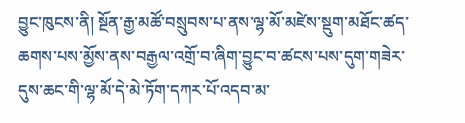བྱུང་ཁུངས་ནི། སྔོན་རྒྱ་མཚོ་བསྲུབས་པ་ནས་ལྷ་མོ་མཛེས་སྡུག་མཐོང་ཚད་ཆགས་པས་མྱོས་ནས་བརྒྱལ་འགྲོ་བ་ཞིག་བྱུང་བ་ཚངས་པས་དུག་གཟེར་དུས་ཆང་གི་ལྷ་མོ་དེ་མེ་ཏོག་དཀར་པོ་འདབ་མ་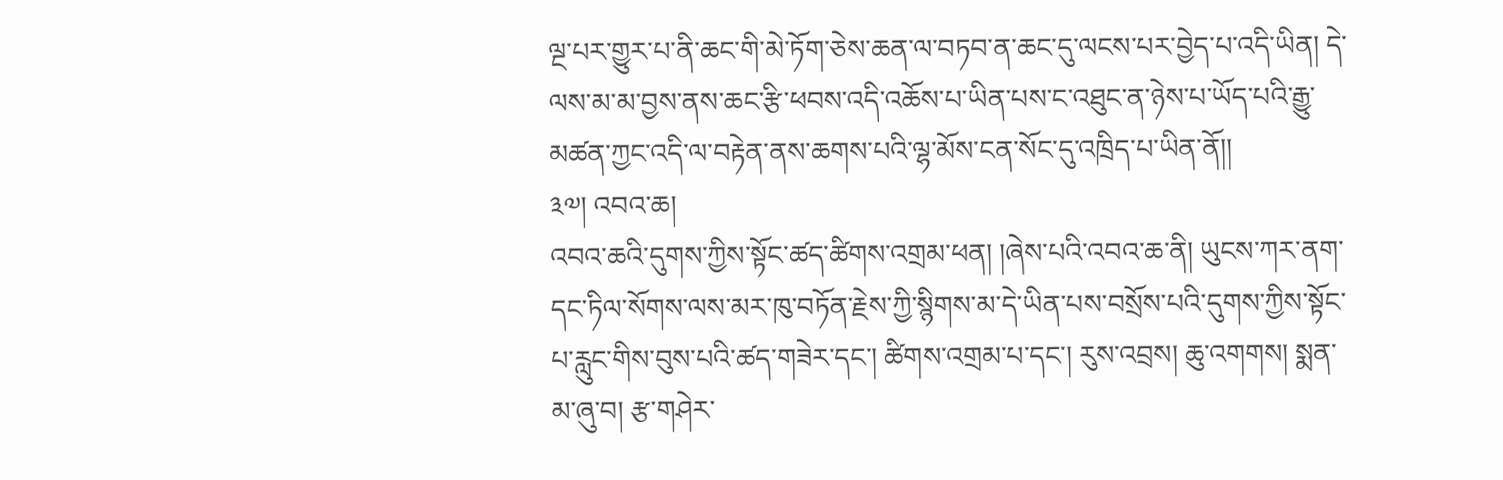ལྔ་པར་གྱུར་པ་ནི་ཆང་གི་མེ་ཏོག་ཅེས་ཆན་ལ་བཏབ་ན་ཆང་དུ་ལངས་པར་བྱེད་པ་འདི་ཡིན། དེ་ལས་མ་མ་བྱས་ནས་ཆང་རྩི་ཕབས་འདི་འཆོས་པ་ཡིན་པས་ང་འཐུང་ན་ཉེས་པ་ཡོད་པའི་རྒྱུ་མཚན་ཀྱང་འདི་ལ་བརྟེན་ནས་ཆགས་པའི་ལྷ་མོས་ངན་སོང་དུ་འཁྲིད་པ་ཡིན་ནོ།།
༣༧། འབའ་ཆ།
འབའ་ཆའི་དུགས་ཀྱིས་སྟོང་ཚད་ཚིགས་འགྲམ་ཕན། །ཞེས་པའི་འབའ་ཆ་ནི། ཡུངས་ཀར་ནག་དང་ཏིལ་སོགས་ལས་མར་ཁུ་བཏོན་རྗེས་ཀྱི་སྙིགས་མ་དེ་ཡིན་པས་བསྲོས་པའི་དུགས་ཀྱིས་སྟོང་པ་རླུང་གིས་བུས་པའི་ཚད་གཟེར་དང་། ཚིགས་འགྲམ་པ་དང་། རུས་འབྲས། ཆུ་འགགས། སྨན་མ་ཞུ་བ། རྩ་གཤེར་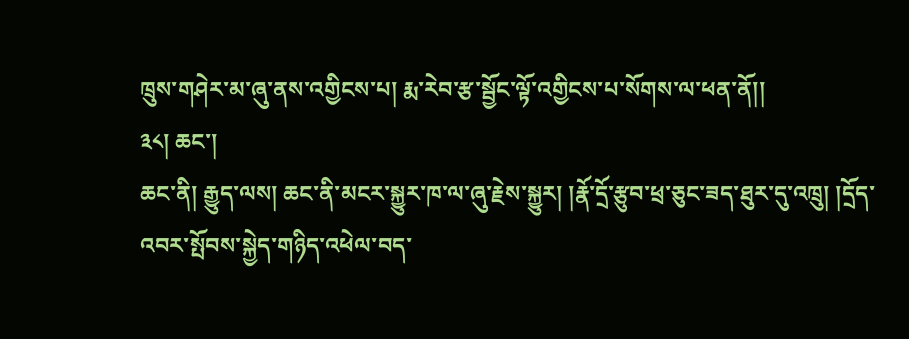ཁྲུས་གཤེར་མ་ཞུ་ནས་འགྱིངས་པ། རྨ་རེབ་རྩ་སྦྱོང་ལྟོ་འགྱིངས་པ་སོགས་ལ་ཕན་ནོ།།
༣༨། ཆང་།
ཆང་ནི། རྒྱུད་ལས། ཆང་ནི་མངར་སྐྱུར་ཁ་ལ་ཞུ་རྗེས་སྐྱུར། །རྣོ་དྲོ་རྩུབ་ཕྲ་ཅུང་ཟད་ཐུར་དུ་འཁྲུ། །དྲོད་འབར་སྤོབས་སྐྱེད་གཉིད་འཕེལ་བད་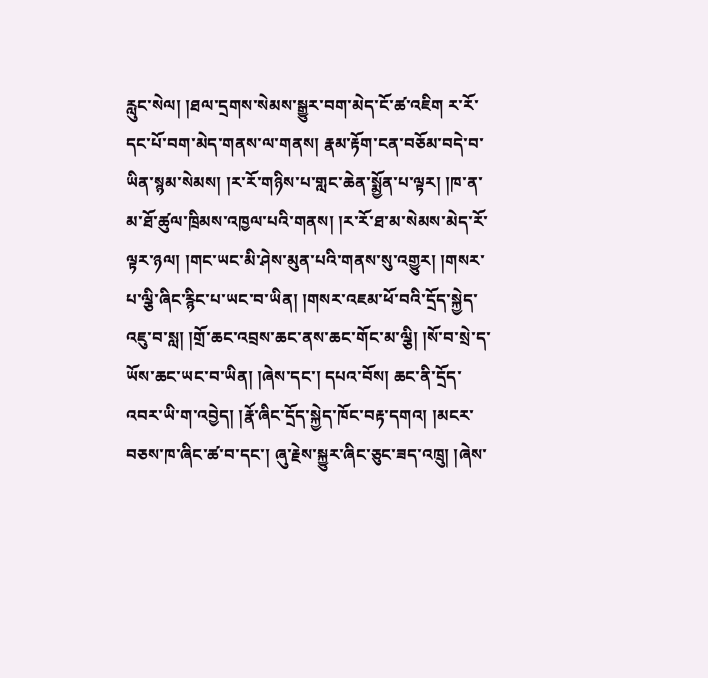རླུང་སེལ། །ཐལ་དྲགས་སེམས་སྒྱུར་བག་མེད་ངོ་ཚ་འཇིག ར་རོ་དང་པོ་བག་མེད་གནས་ལ་གནས། རྣམ་རྟོག་ངན་བཅོམ་བདེ་བ་ཡིན་སྙམ་སེམས། །ར་རོ་གཉིས་པ་གླང་ཆེན་སྨྱོན་པ་ལྟར། །ཁ་ན་མ་ཐོ་ཚུལ་ཁྲིམས་འཁྱལ་པའི་གནས། །ར་རོ་ཐ་མ་སེམས་མེད་རོ་ལྟར་ཉལ། །གང་ཡང་མི་ཤེས་མུན་པའི་གནས་སུ་འགྱུར། །གསར་པ་ལྕི་ཞིང་རྙིང་པ་ཡང་བ་ཡིན། །གསར་འཇམ་ཕོ་བའི་དྲོད་སྐྱེད་འཇུ་བ་སླ། །གྲོ་ཆང་འབྲས་ཆང་ནས་ཆང་གོང་མ་ལྕི། །སོ་བ་སྲེ་ད་ཡོས་ཆང་ཡང་བ་ཡིན། །ཞེས་དང་། དཔའ་བོས། ཆང་ནི་དྲོད་འབར་ཡི་ག་འབྱེད། །རྣོ་ཞིང་དྲོད་སྐྱེད་ཁོང་བརྟ་དགའ། །མངར་བཅས་ཁ་ཞིང་ཚ་བ་དང་། ཞུ་རྗེས་སྐྱུར་ཞིང་ཅུང་ཟད་འཁྲུ། །ཞེས་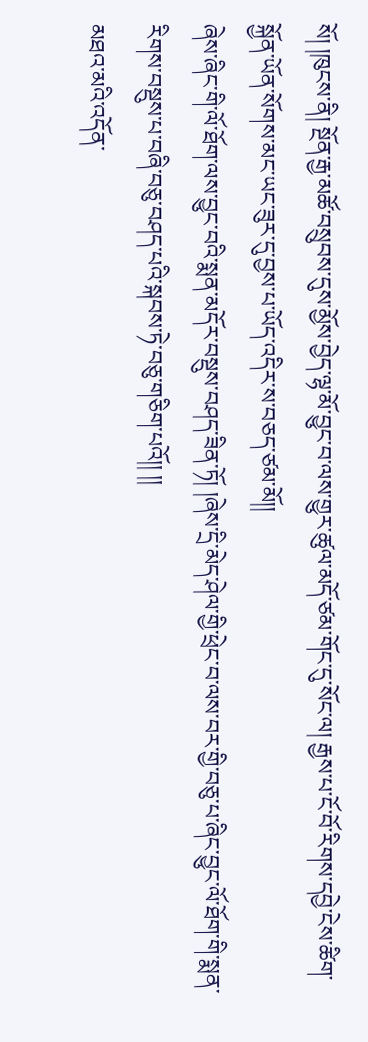སོ། །ཁུངས་ནི། སྔོན་རྒྱ་མཚོ་བསྲུབས་དུས་མྱོས་བྱེད་ལྷ་མོ་བྱུང་བ་ལས་གྱུར་ཚུལ་མདོ་ཙམ་གོང་དུ་སོང་ལ། རྒྱས་པ་ངོ་བོ་རིགས་དབྱེ་ངེས་ཚིག་སྐྱོན་ཡོན་སོགས་མང་ཡང་ཟུར་དུ་བྱས་པ་ཡོད་འདིར་ས་བཅད་ཙམ་མོ།།
ཞེས་ཞིང་གི་ལོ་ཐོག་ལས་བྱུང་བའི་སྨན་མདོར་བསྡུས་བཤད་ཟིན་ཏོ། །ཞེས་དྲི་མེད་ཤེལ་གྱི་ཕྲེང་བ་ལས་བར་གྱི་བཅུ་པ་ཞིང་བྱུང་ལོ་ཐོག་གི་སྨན་རིགས་བསྡུས་པ་བཞི་བཅུ་བཤད་པའི་སྐབས་ཏེ་བཅུ་གཅིག་པའོ།། །།
མཐའ་མའི་འདོན་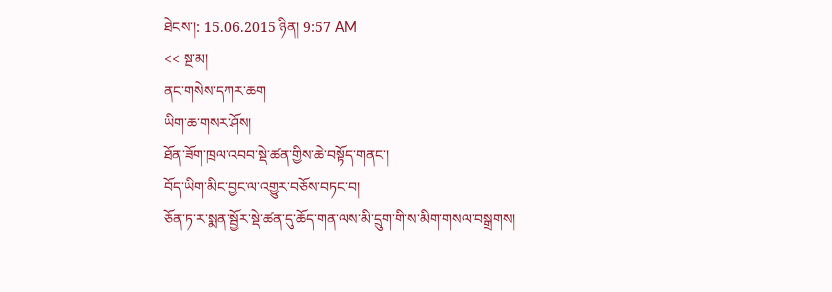ཐེངས་།: 15.06.2015 ཉིན། 9:57 AM
<< སྔ་མ།
ནང་གསེས་དཀར་ཆག
ཡིག་ཆ་གསར་ཤོས།
ཐོན་ཟོག་ཁྲལ་འབབ་སྡེ་ཚན་གྱིས་ཆེ་བསྟོད་གནང་།
བོད་ཡིག་མིང་བྱང་ལ་འགྱུར་བཅོས་བཏང་བ།
ཅོན་ཏ་ར་སྨན་སྦྱོར་སྡེ་ཚན་དུ་ཆོད་གན་ལས་མི་དྲུག་གི་ས་མིག་གསལ་བསྒྲགས།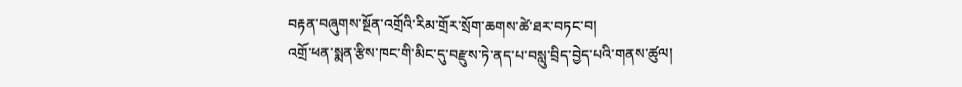བརྟན་བཞུགས་སྔོན་འགྲོའི་རིམ་གྲོར་སྲོག་ཆགས་ཚེ་ཐར་བཏང་བ།
འགྲོ་ཕན་སྨན་རྩིས་ཁང་གི་མིང་དུ་བརྫུས་ཏེ་ནད་པ་བསླུ་བྲིད་བྱེད་པའི་གནས་ཚུལ།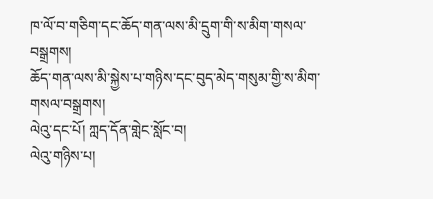ཁ་ལོ་བ་གཅིག་དང་ཆོད་གན་ལས་མི་དྲུག་གི་ས་མིག་གསལ་བསྒྲགས།
ཆོད་གན་ལས་མི་སྐྱེས་པ་གཉིས་དང་བུད་མེད་གསུམ་གྱི་ས་མིག་གསལ་བསྒྲགས།
ལེའུ་དང་པོ། ཀླད་དོན་གླེང་སློང་བ།
ལེའུ་གཉིས་པ།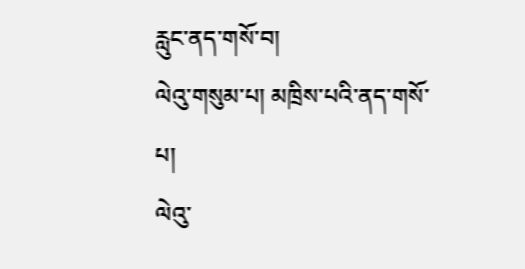རླུང་ནད་གསོ་བ།
ལེའུ་གསུམ་པ། མཁྲིས་པའི་ནད་གསོ་པ།
ལེའུ་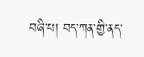བཞི་པ། བད་ཀན་གྱི་ནད་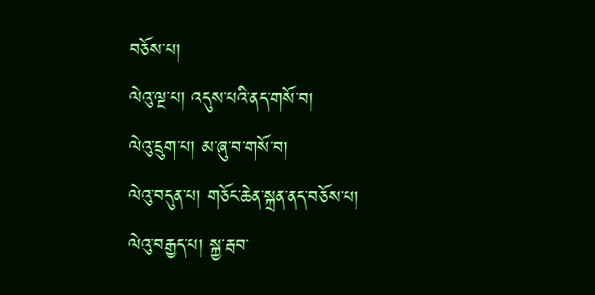བཅོས་པ།
ལེའུ་ལྔ་པ། འདུས་པའི་ནད་གསོ་བ།
ལེའུ་དྲུག་པ། མ་ཞུ་བ་གསོ་བ།
ལེའུ་བདུན་པ། གཅོང་ཆེན་སྐྲན་ནད་བཅོས་པ།
ལེའུ་བརྒྱད་པ། སྐྱ་རྦབ་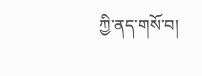ཀྱི་ནད་གསོ་བ།